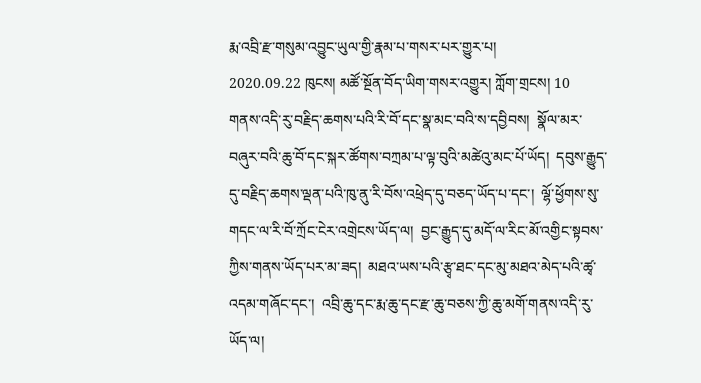རྨ་འབྲི་རྫ་གསུམ་འབྱུང་ཡུལ་གྱི་རྣམ་པ་གསར་པར་གྱུར་པ།
2020.09.22 ཁུངས། མཚོ་སྔོན་བོད་ཡིག་གསར་འགྱུར། ཀློག་གྲངས། 10
གནས་འདི་རུ་བརྗིད་ཆགས་པའི་རི་བོ་དང་སྣ་མང་བའི་ས་དབྱིབས།  སྣོལ་མར་བཞུར་བའི་ཆུ་བོ་དང་སྐར་ཚོགས་བཀྲམ་པ་ལྟ་བུའི་མཚེའུ་མང་པོ་ཡོད།  དབུས་རྒྱུད་དུ་བརྗིད་ཆགས་ལྡན་པའི་ཁུ་ནུ་རི་བོས་འཕྲེད་དུ་བཅད་ཡོད་པ་དང་།  ལྷོ་ཕྱོགས་སུ་གདང་ལ་རི་བོ་ཀྲོང་ངེར་འགྲེངས་ཡོད་ལ།  བྱང་རྒྱུད་དུ་མདོ་ལ་རིང་མོ་འགྱིང་སྟབས་ཀྱིས་གནས་ཡོད་པར་མ་ཟད།  མཐའ་ཡས་པའི་རྩྭ་ཐང་དང་མུ་མཐའ་མེད་པའི་ཚྭ་འདམ་གཞོང་དང་།  འབྲི་ཆུ་དང་རྨ་ཆུ་དང་རྫ་ཆུ་བཅས་ཀྱི་ཆུ་མགོ་གནས་འདི་རུ་ཡོད་ལ།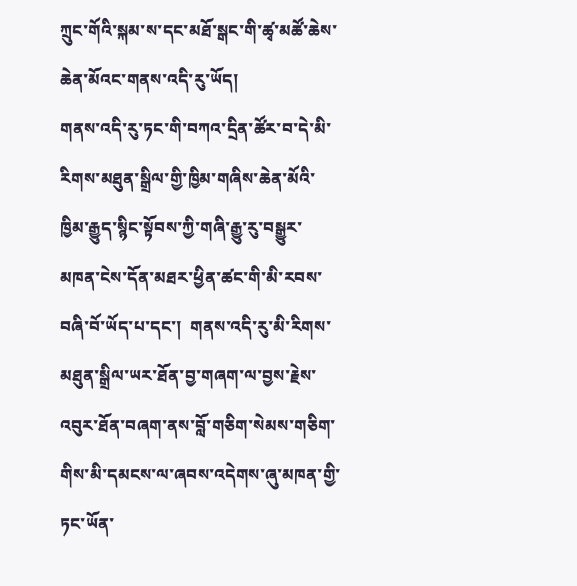ཀྲུང་གོའི་སྐམ་ས་དང་མཐོ་སྒང་གི་ཚྭ་མཚོ་ཆེས་ཆེན་མོའང་གནས་འདི་རུ་ཡོད།
གནས་འདི་རུ་ཏང་གི་བཀའ་དྲིན་ཚོར་བ་དེ་མི་རིགས་མཐུན་སྒྲིལ་གྱི་ཁྱིམ་གཞིས་ཆེན་མོའི་ཁྱིམ་རྒྱུད་སྙིང་སྟོབས་ཀྱི་གཞི་རྒྱུ་རུ་བསྒྱུར་མཁན་ངེས་དོན་མཐར་ཕྱིན་ཚང་གི་མི་རབས་བཞི་བོ་ཡོད་པ་དང་།  གནས་འདི་རུ་མི་རིགས་མཐུན་སྒྲིལ་ཡར་ཐོན་བྱ་གཞག་ལ་བྱས་རྗེས་འབུར་ཐོན་བཞག་ནས་བློ་གཅིག་སེམས་གཅིག་གིས་མི་དམངས་ལ་ཞབས་འདེགས་ཞུ་མཁན་གྱི་ཏང་ཡོན་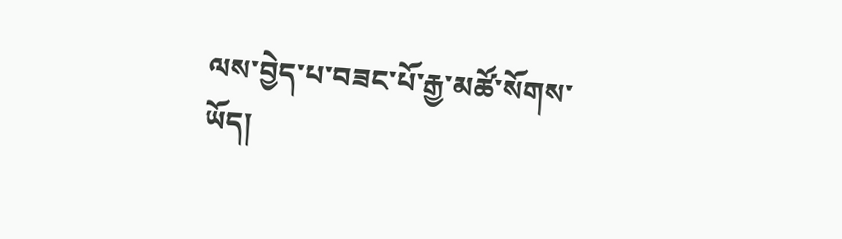ལས་བྱེད་པ་བཟང་པོ་རྒྱ་མཚོ་སོགས་ཡོད།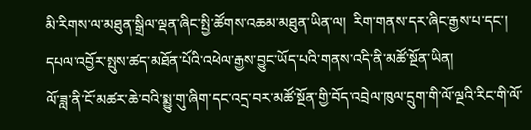མི་རིགས་ལ་མཐུན་སྒྲིལ་ལྡན་ཞིང་སྤྱི་ཚོགས་འཆམ་མཐུན་ཡིན་ལ།  རིག་གནས་དར་ཞིང་རྒྱས་པ་དང་།  དཔལ་འབྱོར་སྤུས་ཚད་མཐོན་པོའི་འཕེལ་རྒྱས་བྱུང་ཡོད་པའི་གནས་འདི་ནི་མཚོ་སྔོན་ཡིན།
ལོ་ཟླ་ནི་ངོ་མཚར་ཆེ་བའི་སྨྱུ་གུ་ཞིག་དང་འདྲ་བར་མཚོ་སྔོན་གྱི་བོད་འབྲེལ་ཁུལ་དྲུག་གི་ལོ་ལྔའི་རིང་གི་ལོ་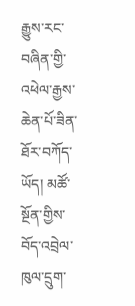རྒྱུས་རང་བཞིན་གྱི་འཕེལ་རྒྱས་ཆེན་པོ་ཟིན་ཐོར་བཀོད་ཡོད། མཚོ་སྔོན་གྱིས་བོད་འབྲེལ་ཁུལ་དྲུག་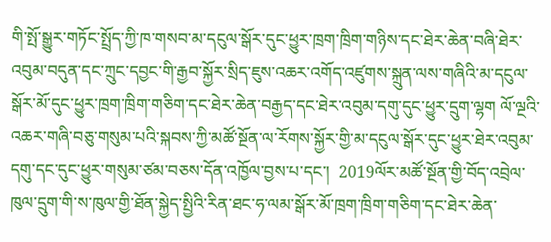གི་སྤོ་སྒྱུར་གཏོང་སྤྲོད་ཀྱི་ཁ་གསབ་མ་དངུལ་སྒོར་དུང་ཕྱུར་ཁྲག་ཁྲིག་གཉིས་དང་ཐེར་ཆེན་བཞི་ཐེར་འབུམ་བདུན་དང་ཀྲུང་དབྱང་གི་རྒྱབ་སྐྱོར་སྲིད་ཇུས་འཆར་འགོད་འཛུགས་སྐྲུན་ལས་གཞིའི་མ་དངུལ་སྒོར་མོ་དུང་ཕྱུར་ཁྲག་ཁྲིག་གཅིག་དང་ཐེར་ཆེན་བརྒྱད་དང་ཐེར་འབུམ་དགུ་དུང་ཕྱུར་དྲུག་ལྷག ལོ་ལྔའི་འཆར་གཞི་བཅུ་གསུམ་པའི་སྐབས་ཀྱི་མཚོ་སྔོན་ལ་རོགས་སྐྱོར་གྱི་མ་དངུལ་སྒོར་དུང་ཕྱུར་ཐེར་འབུམ་དགུ་དང་དུང་ཕྱུར་གསུམ་ཙམ་བཅས་དོན་འཁྱོལ་བྱས་པ་དང་།  2019ལོར་མཚོ་སྔོན་གྱི་བོད་འབྲེལ་ཁུལ་དྲུག་གི་ས་ཁུལ་གྱི་ཐོན་སྐྱེད་སྤྱིའི་རིན་ཐང་ཧ་ལམ་སྒོར་མོ་ཁྲག་ཁྲིག་གཅིག་དང་ཐེར་ཆེན་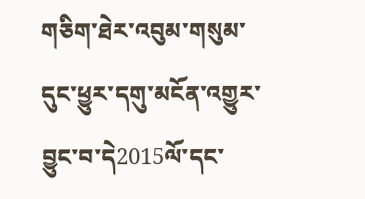གཅིག་ཐེར་འབུམ་གསུམ་དུང་ཕྱུར་དགུ་མངོན་འགྱུར་བྱུང་བ་དེ2015ལོ་དང་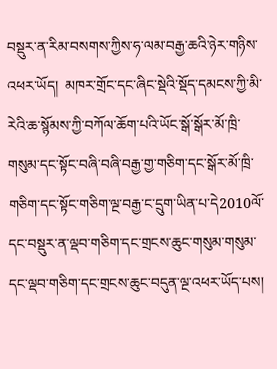བསྡུར་ན་རིམ་བསགས་ཀྱིས་ཧ་ལམ་བརྒྱ་ཆའི་ཉེར་གཉིས་འཕར་ཡོད།  མཁར་གྲོང་དང་ཞིང་སྡེའི་སྡོད་དམངས་ཀྱི་མི་རེའི་ཆ་སྙོམས་ཀྱི་བཀོལ་ཆོག་པའི་ཡོང་སྒོ་སྒོར་མོ་ཁྲི་གསུམ་དང་སྟོང་བཞི་བཞི་བརྒྱ་གྱ་གཅིག་དང་སྒོར་མོ་ཁྲི་གཅིག་དང་སྟོང་གཅིག་ལྔ་བརྒྱ་ང་དྲུག་ཡིན་པ་དེ2010ལོ་དང་བསྡུར་ན་ལྡབ་གཅིག་དང་གྲངས་ཆུང་གསུམ་གསུམ་དང་ལྡབ་གཅིག་དང་གྲངས་ཆུང་བདུན་ལྔ་འཕར་ཡོད་པས།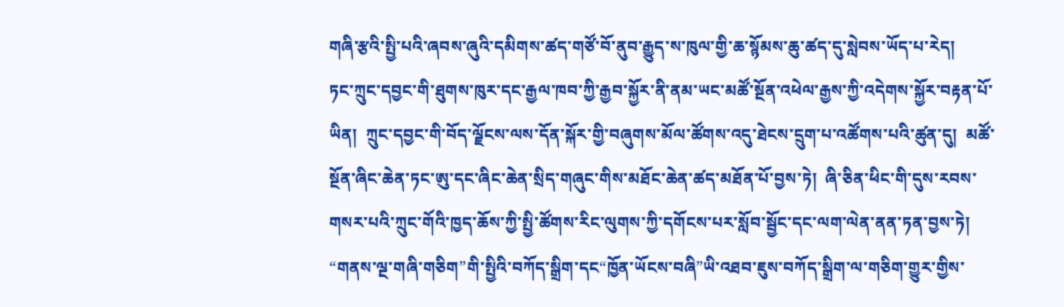གཞི་རྩའི་སྤྱི་པའི་ཞབས་ཞུའི་དམིགས་ཚད་གཙོ་བོ་ནུབ་རྒྱུད་ས་ཁུལ་གྱི་ཆ་སྙོམས་ཆུ་ཚད་དུ་སླེབས་ཡོད་པ་རེད།
ཏང་ཀྲུང་དབྱང་གི་ཐུགས་ཁུར་དང་རྒྱལ་ཁབ་ཀྱི་རྒྱབ་སྐྱོར་ནི་ནམ་ཡང་མཚོ་སྔོན་འཕེལ་རྒྱས་ཀྱི་འདེགས་སྐྱོར་བརྟན་པོ་ཡིན།  ཀྲུང་དབྱང་གི་བོད་ལྗོངས་ལས་དོན་སྐོར་གྱི་བཞུགས་མོལ་ཚོགས་འདུ་ཐེངས་དྲུག་པ་འཚོགས་པའི་ཚུན་དུ།  མཚོ་སྔོན་ཞིང་ཆེན་ཏང་ཨུ་དང་ཞིང་ཆེན་སྲིད་གཞུང་གིས་མཐོང་ཆེན་ཚད་མཐོན་པོ་བྱས་ཏེ།  ཞི་ཅིན་ཕིང་གི་དུས་རབས་གསར་པའི་ཀྲུང་གོའི་ཁྱད་ཆོས་ཀྱི་སྤྱི་ཚོགས་རིང་ལུགས་ཀྱི་དགོངས་པར་སློབ་སྦྱོང་དང་ལག་ལེན་ནན་ཏན་བྱས་ཏེ། “གནས་ལྔ་གཞི་གཅིག”གི་སྤྱིའི་བཀོད་སྒྲིག་དང“ཁྱོན་ཡོངས་བཞི”ཡི་འཐབ་ཇུས་བཀོད་སྒྲིག་ལ་གཅིག་གྱུར་གྱིས་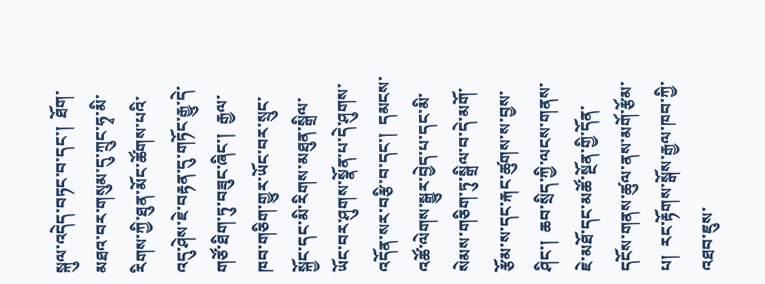སྐུལ་འདེད་བཏང་བ་དང་།  ཐོག་མཐའ་བར་གསུམ་དུ་ཀྲུང་ཧྭ་མི་རིགས་ཀྱི་ཐུན་མོང་ཚོགས་པའི་འདུ་ཤེས་ཇེ་བརྟན་དུ་གཏོང་རྒྱུ་དེ་གཙོ་ཐིག་ཏུ་བཟུང་ཞིང་།  རྒྱལ་ཁབ་གཅིག་གྱུར་ཡོང་བར་སྲུང་སྐྱོང་དང་མི་རིགས་མཐུན་སྒྲིལ་ཡོང་བར་ཤུགས་སྣོན་པ་དེ་ཤུགས་འདོན་སར་བརྩི་བ་དང་།  དམངས་འཚོ་ལེགས་སྒྱུར་བྱེད་པ་དང་མི་སེམས་གཅིག་ཏུ་སྒྲིལ་བ་དེ་མགོ་རྩོམ་ས་དང་རྐང་ཚུགས་ས་བྱས་ཤིང་།  ཆབ་སྲིད་ཀྱི་ལངས་གནས་ཇེ་མཐོ་དང་མཚོ་སྔོན་གྱི་དོན་དངོས་གནས་ཚུལ་ནས་མགོ་རྩོམ་པ།  རང་རྟོགས་སྒོས་རྒྱལ་ཁབ་ཀྱི་འཐབ་ཇུས་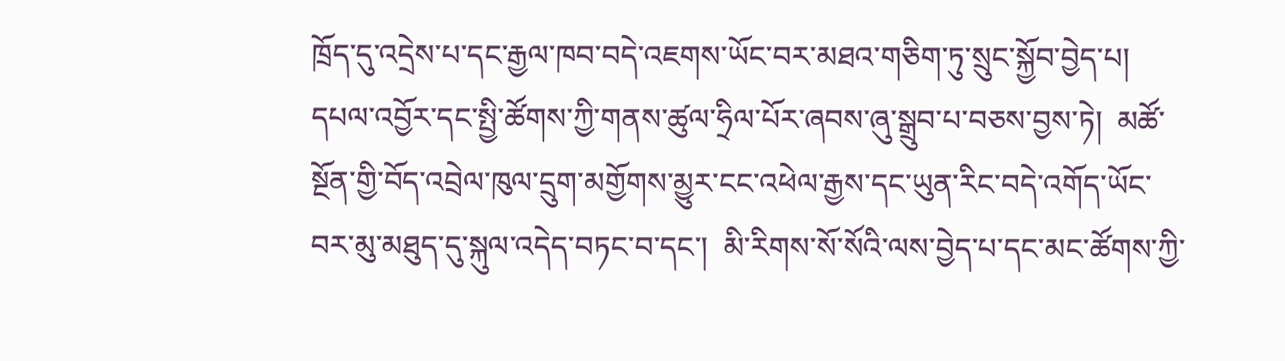ཁྲོད་དུ་འདྲེས་པ་དང་རྒྱལ་ཁབ་བདེ་འཇགས་ཡོང་བར་མཐའ་གཅིག་ཏུ་སྲུང་སྐྱོབ་བྱེད་པ།  དཔལ་འབྱོར་དང་སྤྱི་ཚོགས་ཀྱི་གནས་ཚུལ་ཧྲིལ་པོར་ཞབས་ཞུ་སྒྲུབ་པ་བཅས་བྱས་ཏེ།  མཚོ་སྔོན་གྱི་བོད་འབྲེལ་ཁུལ་དྲུག་མགྱོགས་མྱུར་ངང་འཕེལ་རྒྱས་དང་ཡུན་རིང་བདེ་འགོད་ཡོང་བར་མུ་མཐུད་དུ་སྐུལ་འདེད་བཏང་བ་དང་།  མི་རིགས་སོ་སོའི་ལས་བྱེད་པ་དང་མང་ཚོགས་ཀྱི་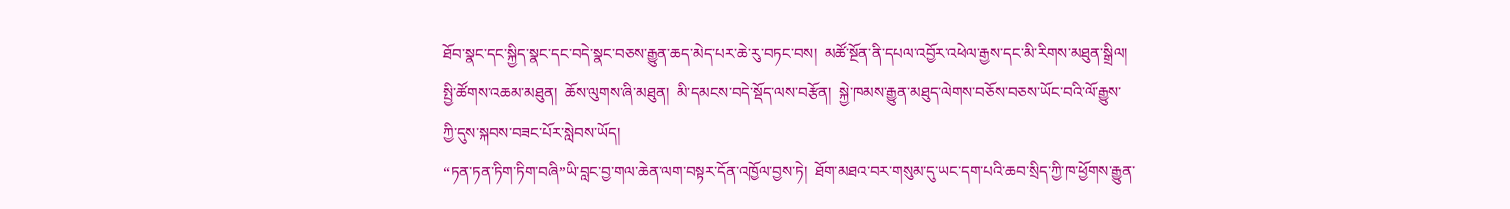ཐོབ་སྣང་དང་སྐྱིད་སྣང་དང་བདེ་སྣང་བཅས་རྒྱུན་ཆད་མེད་པར་ཆེ་རུ་བཏང་བས།  མཚོ་སྔོན་ནི་དཔལ་འབྱོར་འཕེལ་རྒྱས་དང་མི་རིགས་མཐུན་སྒྲིལ།  སྤྱི་ཚོགས་འཆམ་མཐུན།  ཆོས་ལུགས་ཞི་མཐུན།  མི་དམངས་བདེ་སྡོད་ལས་བརྩོན།  སྐྱེ་ཁམས་རྒྱུན་མཐུད་ལེགས་བཅོས་བཅས་ཡོང་བའི་ལོ་རྒྱུས་ཀྱི་དུས་སྐབས་བཟང་པོར་སླེབས་ཡོད།
“ཏན་ཏན་ཏིག་ཏིག་བཞི”ཡི་བླང་བྱ་གལ་ཆེན་ལག་བསྟར་དོན་འཁྱོལ་བྱས་ཏེ།  ཐོག་མཐའ་བར་གསུམ་དུ་ཡང་དག་པའི་ཆབ་སྲིད་ཀྱི་ཁ་ཕྱོགས་རྒྱུན་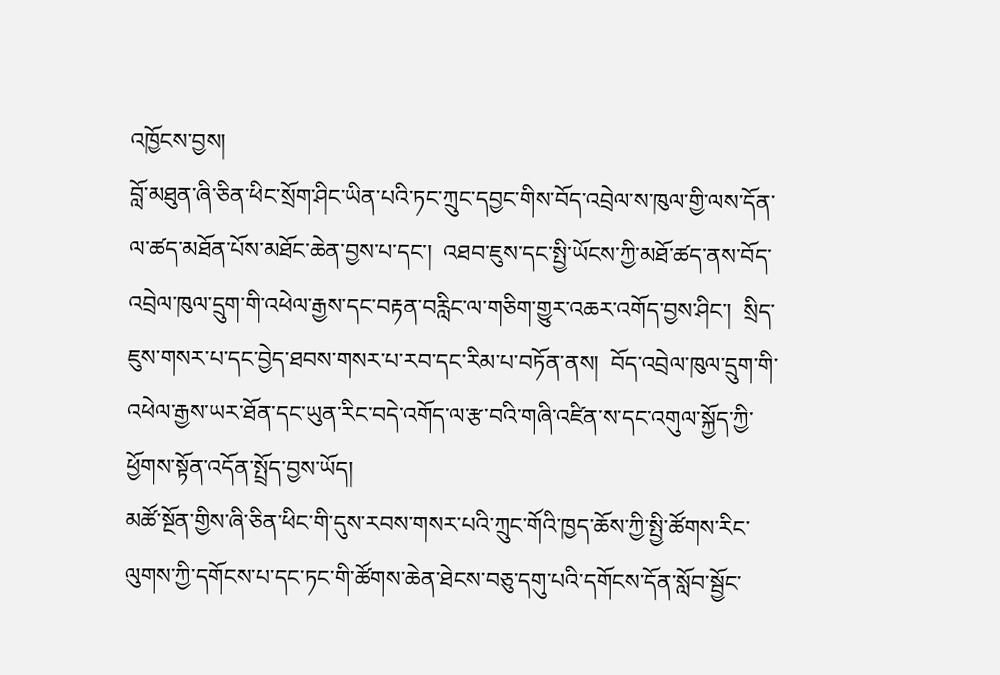འཁྱོངས་བྱས།
བློ་མཐུན་ཞི་ཅིན་ཕིང་སྲོག་ཤིང་ཡིན་པའི་ཏང་ཀྲུང་དབྱང་གིས་བོད་འབྲེལ་ས་ཁུལ་གྱི་ལས་དོན་ལ་ཚད་མཐོན་པོས་མཐོང་ཆེན་བྱས་པ་དང་།  འཐབ་ཇུས་དང་སྤྱི་ཡོངས་ཀྱི་མཐོ་ཚད་ནས་བོད་འབྲེལ་ཁུལ་དྲུག་གི་འཕེལ་རྒྱས་དང་བརྟན་བརླིང་ལ་གཅིག་གྱུར་འཆར་འགོད་བྱས་ཤིང་།  སྲིད་ཇུས་གསར་པ་དང་བྱེད་ཐབས་གསར་པ་རབ་དང་རིམ་པ་བཏོན་ནས།  བོད་འབྲེལ་ཁུལ་དྲུག་གི་འཕེལ་རྒྱས་ཡར་ཐོན་དང་ཡུན་རིང་བདེ་འགོད་ལ་རྩ་བའི་གཞི་འཛིན་ས་དང་འགུལ་སྐྱོད་ཀྱི་ཕྱོགས་སྟོན་འདོན་སྤྲོད་བྱས་ཡོད།
མཚོ་སྔོན་གྱིས་ཞི་ཅིན་ཕིང་གི་དུས་རབས་གསར་པའི་ཀྲུང་གོའི་ཁྱད་ཆོས་ཀྱི་སྤྱི་ཚོགས་རིང་ལུགས་ཀྱི་དགོངས་པ་དང་ཏང་གི་ཚོགས་ཆེན་ཐེངས་བཅུ་དགུ་པའི་དགོངས་དོན་སློབ་སྦྱོང་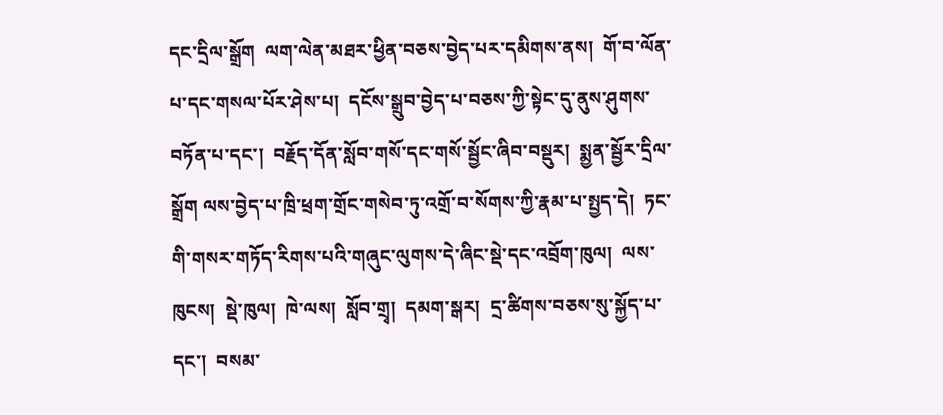དང་དྲིལ་སྒྲོག  ལག་ལེན་མཐར་ཕྱིན་བཅས་བྱེད་པར་དམིགས་ནས།  གོ་བ་ལོན་པ་དང་གསལ་པོར་ཤེས་པ།  དངོས་སྒྲུབ་བྱེད་པ་བཅས་ཀྱི་སྟེང་དུ་ནུས་ཤུགས་བཏོན་པ་དང་།  བརྗོད་དོན་སློབ་གསོ་དང་གསོ་སྦྱོང་ཞིབ་བསྡུར།  སྨྱན་སྦྱོར་དྲིལ་སྒྲོག ལས་བྱེད་པ་ཁྲི་ཕྲག་གྲོང་གསེབ་ཏུ་འགྲོ་བ་སོགས་ཀྱི་རྣམ་པ་སྤྱད་དེ།  ཏང་གི་གསར་གཏོད་རིགས་པའི་གཞུང་ལུགས་དེ་ཞིང་སྡེ་དང་འབྲོག་ཁུལ།  ལས་ཁུངས།  སྡེ་ཁུལ།  ཁེ་ལས།  སློབ་གྲྭ།  དམག་སྒར།  དྲ་ཚིགས་བཅས་སུ་སྐྱོད་པ་དང་།  བསམ་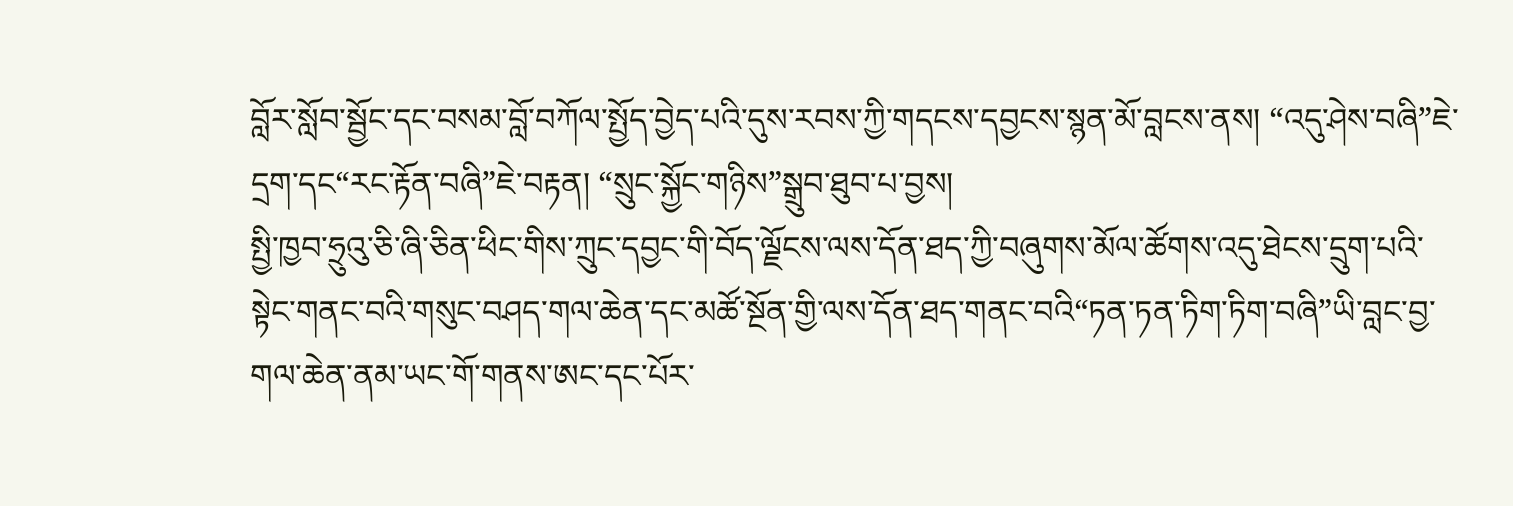བློར་སློབ་སྦྱོང་དང་བསམ་བློ་བཀོལ་སྤྱོད་བྱེད་པའི་དུས་རབས་ཀྱི་གདངས་དབྱངས་སྙན་མོ་བླངས་ནས། “འདུ་ཤེས་བཞི”ཇེ་དྲག་དང“རང་རྟོན་བཞི”ཇེ་བརྟན། “སྲུང་སྐྱོང་གཉིས”སྒྲུབ་ཐུབ་པ་བྱས།
སྤྱི་ཁྱབ་ཧྲུའུ་ཅི་ཞི་ཅིན་ཕིང་གིས་ཀྲུང་དབྱང་གི་བོད་ལྗོངས་ལས་དོན་ཐད་ཀྱི་བཞུགས་མོལ་ཚོགས་འདུ་ཐེངས་དྲུག་པའི་སྟེང་གནང་བའི་གསུང་བཤད་གལ་ཆེན་དང་མཚོ་སྔོན་གྱི་ལས་དོན་ཐད་གནང་བའི“ཏན་ཏན་ཏིག་ཏིག་བཞི”ཡི་བླང་བྱ་གལ་ཆེན་ནམ་ཡང་གོ་གནས་ཨང་དང་པོར་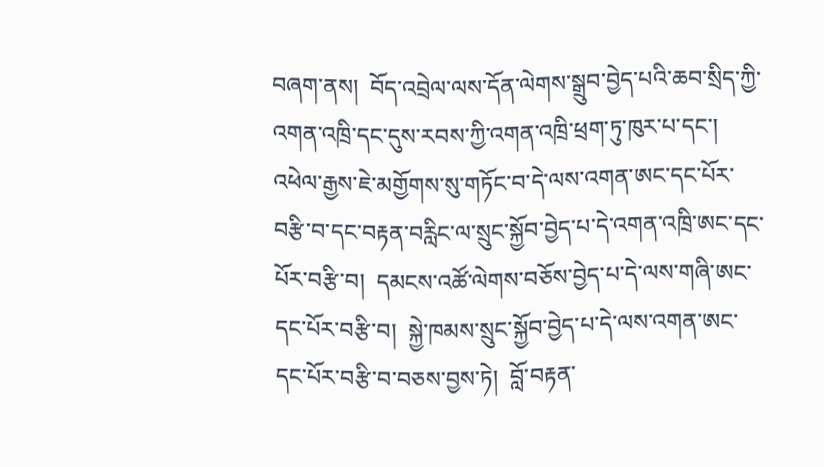བཞག་ནས།  བོད་འབྲེལ་ལས་དོན་ལེགས་སྒྲུབ་བྱེད་པའི་ཆབ་སྲིད་ཀྱི་འགན་འཁྲི་དང་དུས་རབས་ཀྱི་འགན་འཁྲི་ཕྲག་ཏུ་ཁུར་པ་དང་།  འཕེལ་རྒྱས་ཇེ་མགྱོགས་སུ་གཏོང་བ་དེ་ལས་འགན་ཨང་དང་པོར་བརྩི་བ་དང་བརྟན་བརླིང་ལ་སྲུང་སྐྱོབ་བྱེད་པ་དེ་འགན་འཁྲི་ཨང་དང་པོར་བརྩི་བ།  དམངས་འཚོ་ལེགས་བཅོས་བྱེད་པ་དེ་ལས་གཞི་ཨང་དང་པོར་བརྩི་བ།  སྐྱེ་ཁམས་སྲུང་སྐྱོབ་བྱེད་པ་དེ་ལས་འགན་ཨང་དང་པོར་བརྩི་བ་བཅས་བྱས་ཏེ།  བློ་བརྟན་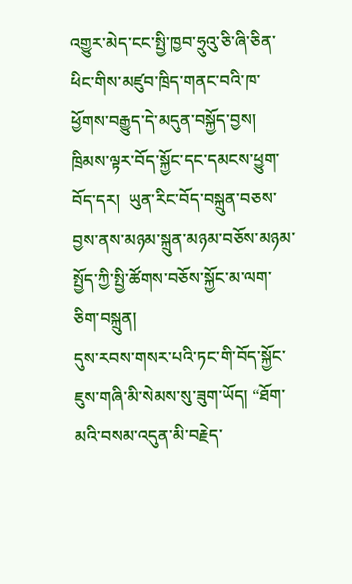འགྱུར་མེད་ངང་སྤྱི་ཁྱབ་ཧྲུའུ་ཅི་ཞི་ཅིན་ཕིང་གིས་མཛུབ་ཁྲིད་གནང་བའི་ཁ་ཕྱོགས་བརྒྱུད་དེ་མདུན་བསྐྱོད་བྱས།
ཁྲིམས་ལྟར་བོད་སྐྱོང་དང་དམངས་ཕྱུག་བོད་དར།  ཡུན་རིང་བོད་བསྐྲུན་བཅས་བྱས་ནས་མཉམ་སྐྲུན་མཉམ་བཅོས་མཉམ་སྤྱོད་ཀྱི་སྤྱི་ཚོགས་བཅོས་སྐྱོང་མ་ལག་ཅིག་བསྐྲུན།
དུས་རབས་གསར་པའི་ཏང་གི་བོད་སྐྱོང་ཇུས་གཞི་མི་སེམས་སུ་ཟུག་ཡོད། “ཐོག་མའི་བསམ་འདུན་མི་བརྗེད་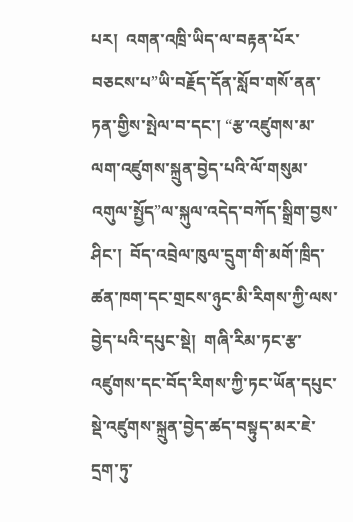པར།  འགན་འཁྲི་ཡིད་ལ་བརྟན་པོར་བཅངས་པ”ཡི་བརྗོད་དོན་སློབ་གསོ་ནན་ཏན་གྱིས་སྤེལ་བ་དང་། “རྩ་འཛུགས་མ་ལག་འཛུགས་སྐྲུན་བྱེད་པའི་ལོ་གསུམ་འགུལ་སྤྱོད”ལ་སྐུལ་འདེད་བཀོད་སྒྲིག་བྱས་ཤིང་།  བོད་འབྲེལ་ཁུལ་དྲུག་གི་མགོ་ཁྲིད་ཚན་ཁག་དང་གྲངས་ཉུང་མི་རིགས་ཀྱི་ལས་བྱེད་པའི་དཔུང་སྡེ།  གཞི་རིམ་ཏང་རྩ་འཛུགས་དང་བོད་རིགས་ཀྱི་ཏང་ཡོན་དཔུང་སྡེ་འཛུགས་སྐྲུན་བྱེད་ཚད་བསྟུད་མར་ཇེ་དྲག་ཏུ་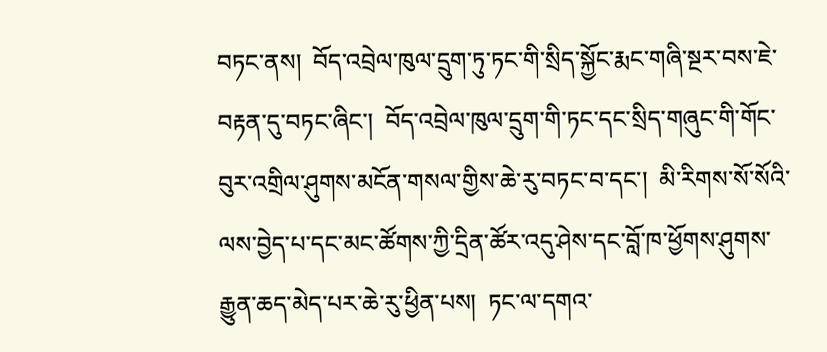བཏང་ནས།  བོད་འབྲེལ་ཁུལ་དྲུག་ཏུ་ཏང་གི་སྲིད་སྐྱོང་རྨང་གཞི་སྔར་བས་ཇེ་བརྟན་དུ་བཏང་ཞིང་།  བོད་འབྲེལ་ཁུལ་དྲུག་གི་ཏང་དང་སྲིད་གཞུང་གི་གོང་བུར་འགྲིལ་ཤུགས་མངོན་གསལ་གྱིས་ཆེ་རུ་བཏང་བ་དང་།  མི་རིགས་སོ་སོའི་ལས་བྱེད་པ་དང་མང་ཚོགས་ཀྱི་དྲིན་ཚོར་འདུ་ཤེས་དང་བློ་ཁ་ཕྱོགས་ཤུགས་རྒྱུན་ཆད་མེད་པར་ཆེ་རུ་ཕྱིན་པས།  ཏང་ལ་དགའ་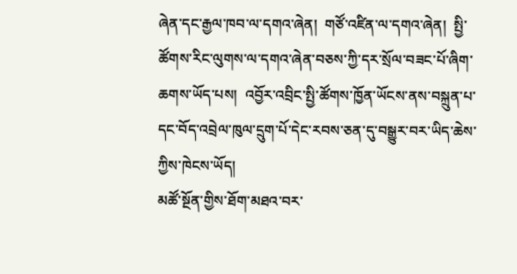ཞེན་དང་རྒྱལ་ཁབ་ལ་དགའ་ཞེན།  གཙོ་འཛིན་ལ་དགའ་ཞེན།  སྤྱི་ཚོགས་རིང་ལུགས་ལ་དགའ་ཞེན་བཅས་ཀྱི་དར་སྲོལ་བཟང་པོ་ཞིག་ཆགས་ཡོད་པས།  འབྱོར་འབྲིང་སྤྱི་ཚོགས་ཁྱོན་ཡོངས་ནས་བསྐྲུན་པ་དང་བོད་འབྲེལ་ཁུལ་དྲུག་པོ་དེང་རབས་ཅན་དུ་བསྒྱུར་བར་ཡིད་ཆེས་ཀྱིས་ཁེངས་ཡོད།
མཚོ་སྔོན་གྱིས་ཐོག་མཐའ་བར་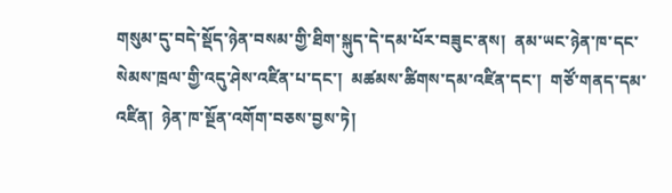གསུམ་དུ་བདེ་སྡོད་ཉེན་བསམ་གྱི་ཐིག་སྐུད་དེ་དམ་པོར་བཟུང་ནས།  ནམ་ཡང་ཉེན་ཁ་དང་སེམས་ཁྲལ་གྱི་འདུ་ཤེས་འཛིན་པ་དང་།  མཚམས་ཚིགས་དམ་འཛིན་དང་།  གཙོ་གནད་དམ་འཛིན།  ཉེན་ཁ་སྔོན་འགོག་བཅས་བྱས་ཏེ།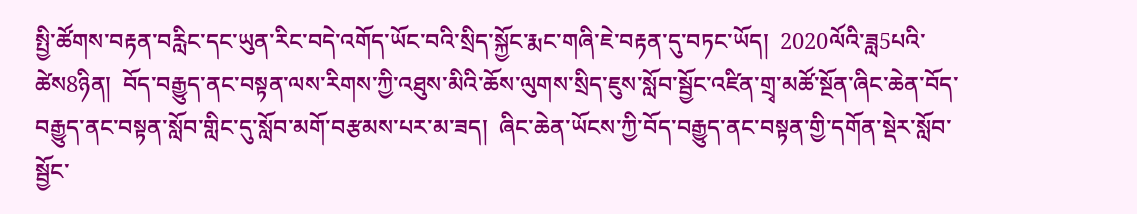སྤྱི་ཚོགས་བརྟན་བརླིང་དང་ཡུན་རིང་བདེ་འགོད་ཡོང་བའི་སྲིད་སྐྱོང་རྨང་གཞི་ཇེ་བརྟན་དུ་བཏང་ཡོད།  2020ལོའི་ཟླ5པའི་ཚེས8ཉིན།  བོད་བརྒྱུད་ནང་བསྟན་ལས་རིགས་ཀྱི་འཐུས་མིའི་ཆོས་ལུགས་སྲིད་ཇུས་སློབ་སྦྱོང་འཛིན་གྲྭ་མཚོ་སྔོན་ཞིང་ཆེན་བོད་བརྒྱུད་ནང་བསྟན་སློབ་གླིང་དུ་སློབ་མགོ་བརྩམས་པར་མ་ཟད།  ཞིང་ཆེན་ཡོངས་ཀྱི་བོད་བརྒྱུད་ནང་བསྟན་གྱི་དགོན་སྡེར་སློབ་སྦྱོང་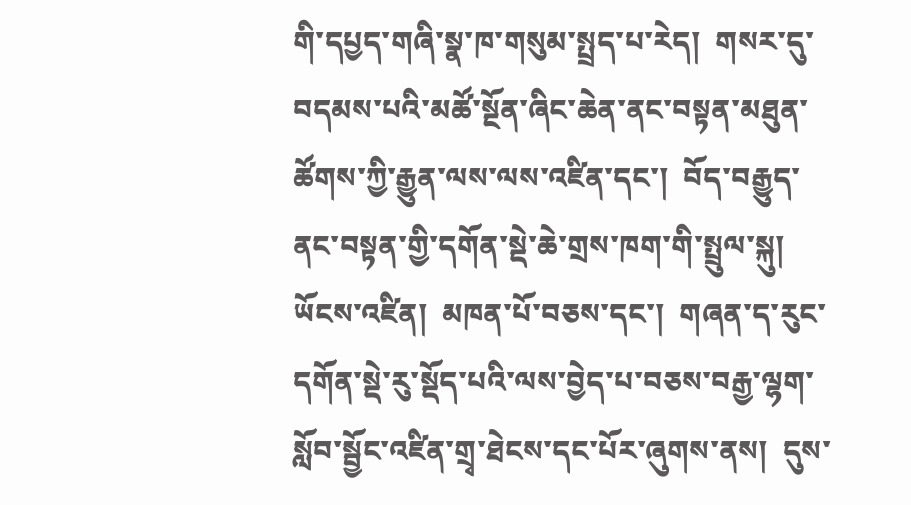གི་དཔྱད་གཞི་སྣ་ཁ་གསུམ་སྤྲད་པ་རེད།  གསར་དུ་བདམས་པའི་མཚོ་སྔོན་ཞིང་ཆེན་ནང་བསྟན་མཐུན་ཚོགས་ཀྱི་རྒྱུན་ལས་ལས་འཛིན་དང་།  བོད་བརྒྱུད་ནང་བསྟན་གྱི་དགོན་སྡེ་ཆེ་གྲས་ཁག་གི་སྤྲུལ་སྐུ།  ཡོངས་འཛིན།  མཁན་པོ་བཅས་དང་།  གཞན་ད་རུང་དགོན་སྡེ་རུ་སྡོད་པའི་ལས་བྱེད་པ་བཅས་བརྒྱ་ལྷག་སློབ་སྦྱོང་འཛིན་གྲྭ་ཐེངས་དང་པོར་ཞུགས་ནས།  དུས་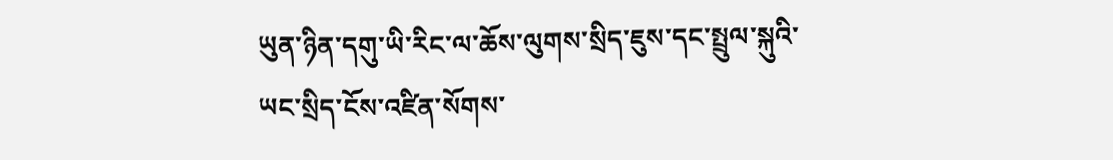ཡུན་ཉིན་དགུ་ཡི་རིང་ལ་ཆོས་ལུགས་སྲིད་ཇུས་དང་སྤྲུལ་སྐུའི་ཡང་སྲིད་ངོས་འཛིན་སོགས་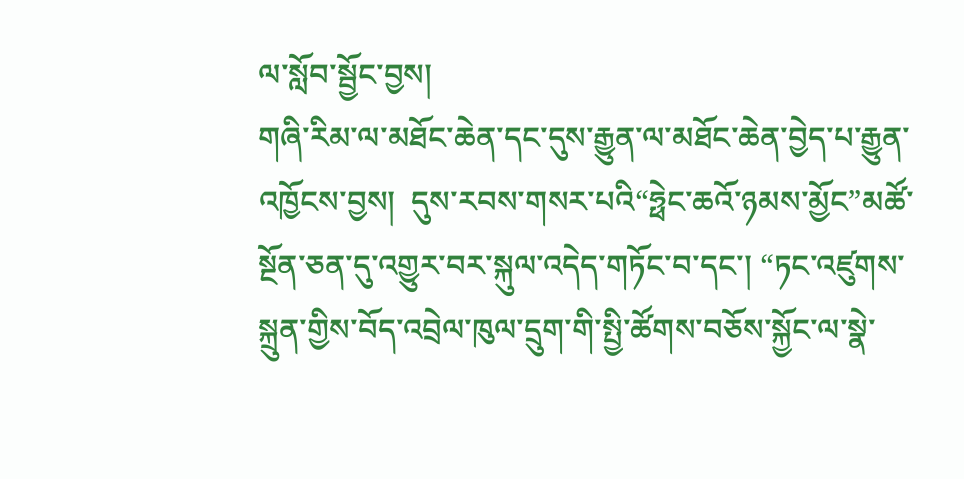ལ་སློབ་སྦྱོང་བྱས།
གཞི་རིམ་ལ་མཐོང་ཆེན་དང་དུས་རྒྱུན་ལ་མཐོང་ཆེན་བྱེད་པ་རྒྱུན་འཁྱོངས་བྱས།  དུས་རབས་གསར་པའི“ཧྥེང་ཆའོ་ཉམས་མྱོང”མཚོ་སྔོན་ཅན་དུ་འགྱུར་བར་སྐུལ་འདེད་གཏོང་བ་དང་། “ཏང་འཛུགས་སྐྲུན་གྱིས་བོད་འབྲེལ་ཁུལ་དྲུག་གི་སྤྱི་ཚོགས་བཅོས་སྐྱོང་ལ་སྣེ་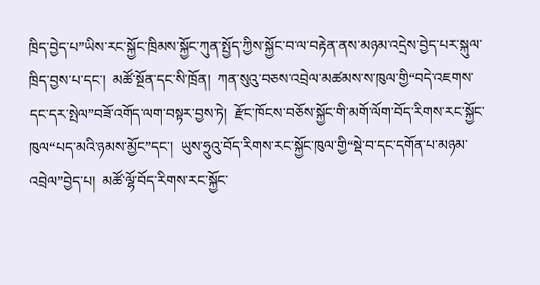ཁྲིད་བྱེད་པ”ཡིས་རང་སྐྱོང་ཁྲིམས་སྐྱོང་ཀུན་སྤྱོད་ཀྱིས་སྐྱོང་བ་ལ་བརྟེན་ནས་མཉམ་འདྲེས་བྱེད་པར་སྐུལ་ཁྲིད་བྱས་པ་དང་།  མཚོ་སྔོན་དང་སི་ཁྲོན།  ཀན་སུའུ་བཅས་འབྲེལ་མཚམས་ས་ཁུལ་གྱི“བདེ་འཇགས་དང་དར་སྤེལ”བཟོ་འགོད་ལག་བསྟར་བྱས་ཏེ།  རྫོང་ཁོངས་བཅོས་སྐྱོང་གི་མགོ་ལོག་བོད་རིགས་རང་སྐྱོང་ཁུལ“པད་མའི་ཉམས་མྱོང”དང་།  ཡུས་ཧྲུའུ་བོད་རིགས་རང་སྐྱོང་ཁུལ་གྱི“སྡེ་བ་དང་དགོན་པ་མཉམ་འབྲེལ”བྱེད་པ།  མཚོ་ལྷོ་བོད་རིགས་རང་སྐྱོང་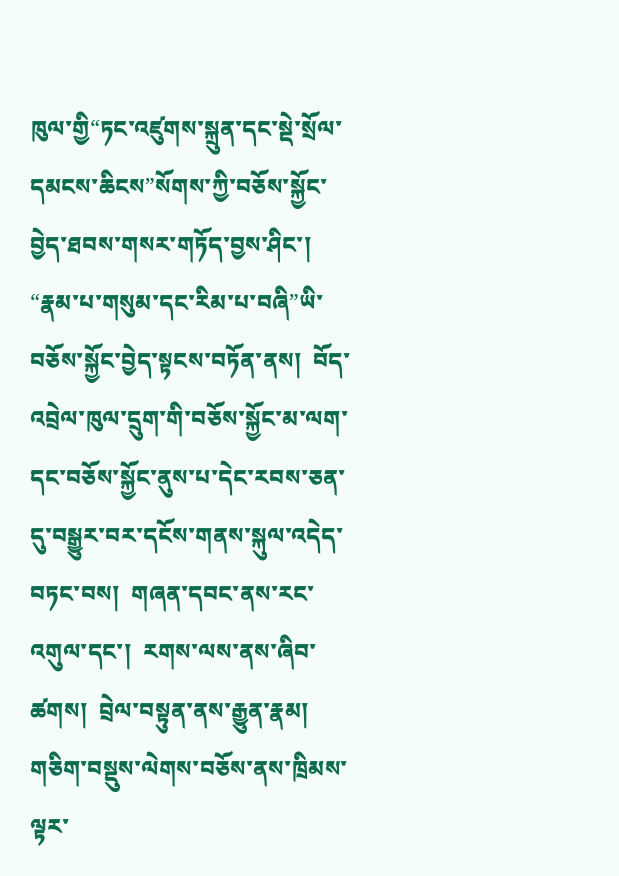ཁུལ་གྱི“ཏང་འཛུགས་སྐྲུན་དང་སྡེ་སྲོལ་དམངས་ཆིངས”སོགས་ཀྱི་བཅོས་སྐྱོང་བྱེད་ཐབས་གསར་གཏོད་བྱས་ཤིང་། “རྣམ་པ་གསུམ་དང་རིམ་པ་བཞི”ཡི་བཅོས་སྐྱོང་བྱེད་སྟངས་བཏོན་ནས།  བོད་འབྲེལ་ཁུལ་དྲུག་གི་བཅོས་སྐྱོང་མ་ལག་དང་བཅོས་སྐྱོང་ནུས་པ་དེང་རབས་ཅན་དུ་བསྒྱུར་བར་དངོས་གནས་སྐུལ་འདེད་བཏང་བས།  གཞན་དབང་ནས་རང་འགུལ་དང་།  རགས་ལས་ནས་ཞིབ་ཚགས།  བྲེལ་བསྟུན་ནས་རྒྱུན་རྣམ།  གཅིག་བསྡུས་ལེགས་བཅོས་ནས་ཁྲིམས་ལྟར་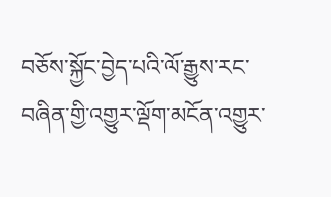བཅོས་སྐྱོང་བྱེད་པའི་ལོ་རྒྱུས་རང་བཞིན་གྱི་འགྱུར་ལྡོག་མངོན་འགྱུར་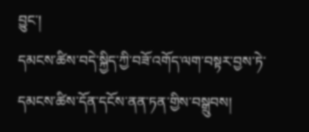བྱུང་།
དམངས་ཚིས་བདེ་སྐྱིད་ཀྱི་བཟོ་འགོད་ལག་བསྟར་བྱས་ཏེ་དམངས་ཚིས་དོན་དངོས་ནན་ཏན་གྱིས་བསྒྲུབས།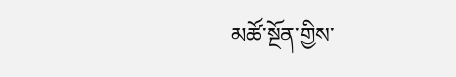མཚོ་སྔོན་གྱིས་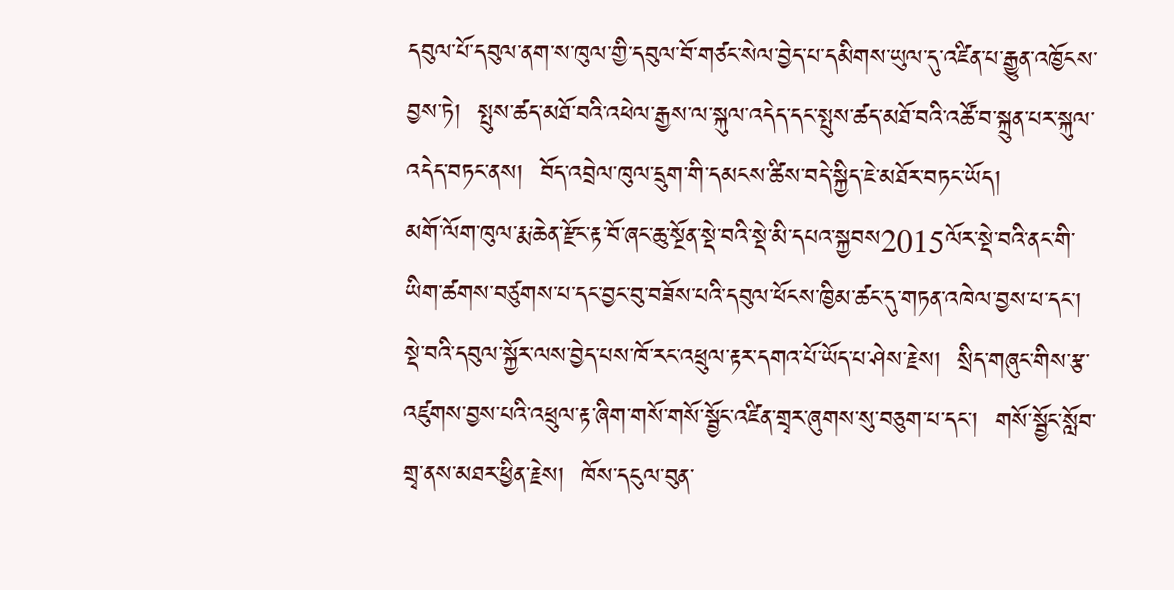དབུལ་པོ་དབུལ་ནག་ས་ཁུལ་གྱི་དབུལ་བོ་གཙང་སེལ་བྱེད་པ་དམིགས་ཡུལ་དུ་འཛིན་པ་རྒྱུན་འཁྱོངས་བྱས་ཏེ།  སྤུས་ཚད་མཐོ་བའི་འཕེལ་རྒྱས་ལ་སྐུལ་འདེད་དང་སྤུས་ཚད་མཐོ་བའི་འཚོ་བ་སྐྲུན་པར་སྐུལ་འདེད་བཏང་ནས།  བོད་འབྲེལ་ཁུལ་དྲུག་གི་དམངས་ཚིས་བདེ་སྐྱིད་ཇེ་མཐོར་བཏང་ཡོད།
མགོ་ལོག་ཁུལ་རྨ་ཆེན་རྫོང་རྟ་བོ་ཞང་ཆུ་སྔོན་སྡེ་བའི་སྡེ་མི་དཔའ་སྐྱབས2015ལོར་སྡེ་བའི་ནང་གི་ཡིག་ཚགས་བཙུགས་པ་དང་བྱང་བུ་བཟོས་པའི་དབུལ་ཕོངས་ཁྱིམ་ཚང་དུ་གཏན་འཁེལ་བྱས་པ་དང་།  སྡེ་བའི་དབུལ་སྐྱོར་ལས་བྱེད་པས་ཁོ་རང་འཕྲུལ་རྟར་དགའ་པོ་ཡོད་པ་ཤེས་རྗེས།  སྲིད་གཞུང་གིས་རྩ་འཛུགས་བྱས་པའི་འཕྲུལ་རྟ་ཞིག་གསོ་གསོ་སྦྱོང་འཛིན་གྲྭར་ཞུགས་སུ་བཅུག་པ་དང་།  གསོ་སྦྱོང་སློབ་གྲྭ་ནས་མཐར་ཕྱིན་རྗེས།  ཁོས་དངུལ་བུན་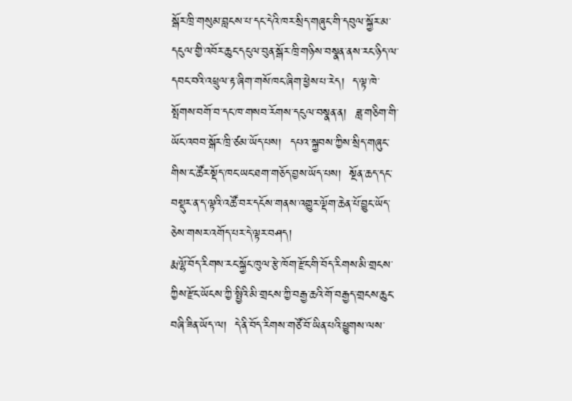སྒོར་ཁྲི་གསུམ་བླངས་པ་དང་དེའི་ཁར་སྲིད་གཞུང་གི་དབུལ་སྐྱོར་མ་དངུལ་གྱི་འབོར་ཆུང་དངུལ་བུན་སྒོར་ཁྲི་གཉིས་བསྣན་ནས་རང་ཉིད་ལ་དབང་བའི་འཕྲུལ་རྟ་ཞིག་གསོ་ཁང་ཞིག་ཕྱེས་པ་རེད།  ད་ལྟ་ཁེ་སྤོགས་བགོ་བ་དང་ཁ་གསབ་རོགས་དངུལ་བསྣན་ན།  ཟླ་གཅིག་གི་ཡོང་འབབ་སྒོར་ཁྲི་ཙམ་ཡོད་པས།  དཔའ་སྐྱབས་ཀྱིས་སྲིད་གཞུང་གིས་ང་ཚོར་སྡོད་ཁང་ཡང་ཐག་གཅོད་བྱས་ཡོད་པས།  སྔོན་ཆད་དང་བསྡུར་ན་ད་ལྟའི་འཚོ་བར་དངོས་གནས་འགྱུར་ལྡོག་ཆེན་པོ་བྱུང་ཡོད་ཅེས་གསར་འགོད་པར་དེ་ལྟར་བཤད།
རྨ་ལྷོ་བོད་རིགས་རང་སྐྱོང་ཁུལ་རྩེ་ཁོག་རྫོང་གི་བོད་རིགས་མི་གྲངས་ཀྱིས་རྫོང་ཡོངས་ཀྱི་སྤྱིའི་མི་གྲངས་ཀྱི་བརྒྱ་ཆའི་གོ་བརྒྱད་གྲངས་ཆུང་བཞི་ཟིན་ཡོད་ལ།  དེ་ནི་བོད་རིགས་གཙོ་བོ་ཡིན་པའི་ཕྱུགས་ལས་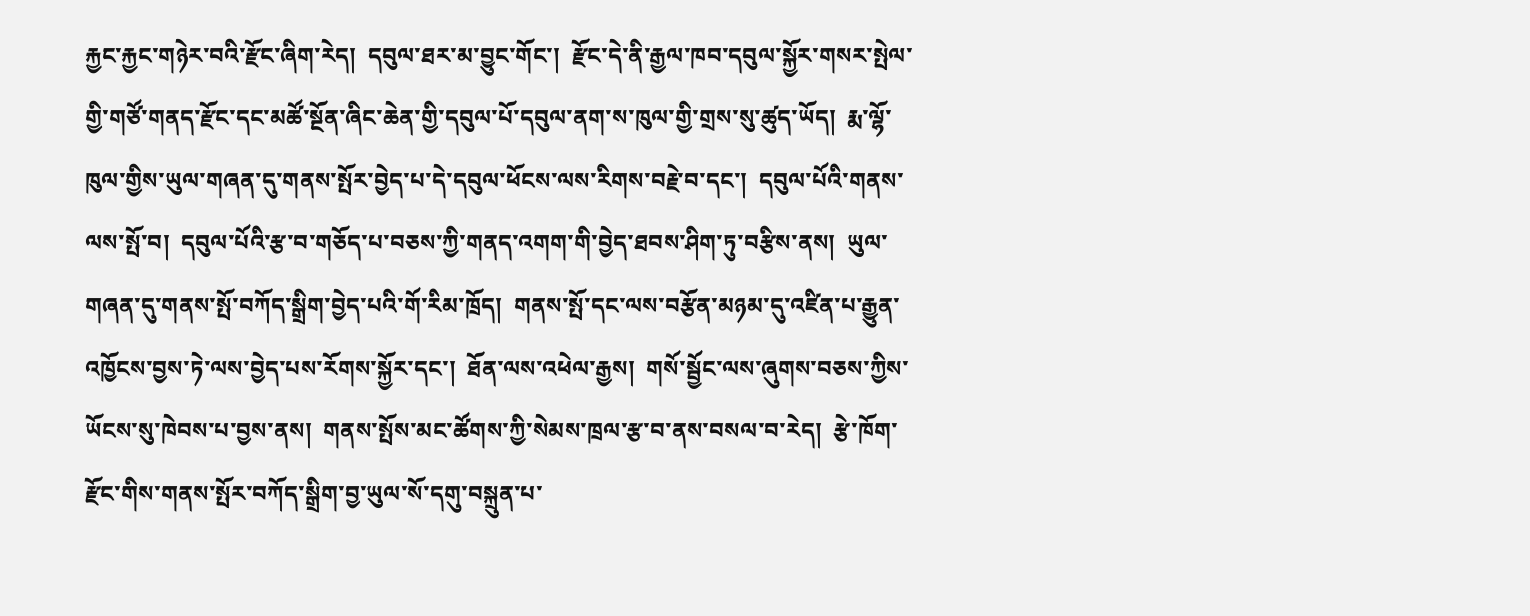རྐྱང་རྐྱང་གཉེར་བའི་རྫོང་ཞིག་རེད།  དབུལ་ཐར་མ་བྱུང་གོང་།  རྫོང་དེ་ནི་རྒྱལ་ཁབ་དབུལ་སྐྱོར་གསར་སྤེལ་གྱི་གཙོ་གནད་རྫོང་དང་མཚོ་སྔོན་ཞིང་ཆེན་གྱི་དབུལ་པོ་དབུལ་ནག་ས་ཁུལ་གྱི་གྲས་སུ་ཚུད་ཡོད།  རྨ་ལྷོ་ཁུལ་གྱིས་ཡུལ་གཞན་དུ་གནས་སྤོར་བྱེད་པ་དེ་དབུལ་ཕོངས་ལས་རིགས་བརྗེ་བ་དང་།  དབུལ་པོའི་གནས་ལས་སྤོ་བ།  དབུལ་པོའི་རྩ་བ་གཅོད་པ་བཅས་ཀྱི་གནད་འགག་གི་བྱེད་ཐབས་ཤིག་ཏུ་བརྩིས་ནས།  ཡུལ་གཞན་དུ་གནས་སྤོ་བཀོད་སྒྲིག་བྱེད་པའི་གོ་རིམ་ཁྲོད།  གནས་སྤོ་དང་ལས་བརྩོན་མཉམ་དུ་འཛིན་པ་རྒྱུན་འཁྱོངས་བྱས་ཏེ་ལས་བྱེད་པས་རོགས་སྐྱོར་དང་།  ཐོན་ལས་འཕེལ་རྒྱས།  གསོ་སྦྱོང་ལས་ཞུགས་བཅས་ཀྱིས་ཡོངས་སུ་ཁེབས་པ་བྱས་ནས།  གནས་སྤོས་མང་ཚོགས་ཀྱི་སེམས་ཁྲལ་རྩ་བ་ནས་བསལ་བ་རེད།  རྩེ་ཁོག་རྫོང་གིས་གནས་སྤོར་བཀོད་སྒྲིག་བྱ་ཡུལ་སོ་དགུ་བསྐྲུན་པ་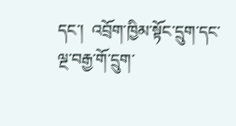དང་།  འབྲོག་ཁྱིམ་སྟོང་དྲུག་དང་ལྔ་བརྒྱ་གོ་དྲུག་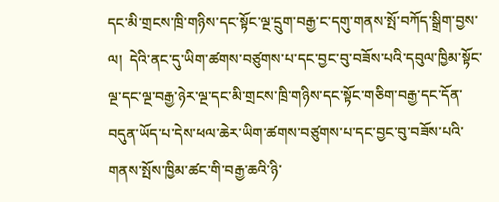དང་མི་གྲངས་ཁྲི་གཉིས་དང་སྟོང་ལྔ་དྲུག་བརྒྱ་ང་དགུ་གནས་སྤོ་བཀོད་སྒྲིག་བྱས་ལ།  དེའི་ནང་དུ་ཡིག་ཚགས་བཙུགས་པ་དང་བྱང་བུ་བཟོས་པའི་དབུལ་ཁྱིམ་སྟོང་ལྔ་དང་ལྔ་བརྒྱ་ཉེར་ལྔ་དང་མི་གྲངས་ཁྲི་གཉིས་དང་སྟོང་གཅིག་བརྒྱ་དང་དོན་བདུན་ཡོད་པ་དེས་ཕལ་ཆེར་ཡིག་ཚགས་བཙུགས་པ་དང་བྱང་བུ་བཟོས་པའི་གནས་སྤོས་ཁྱིམ་ཚང་གི་བརྒྱ་ཆའི་ཉི་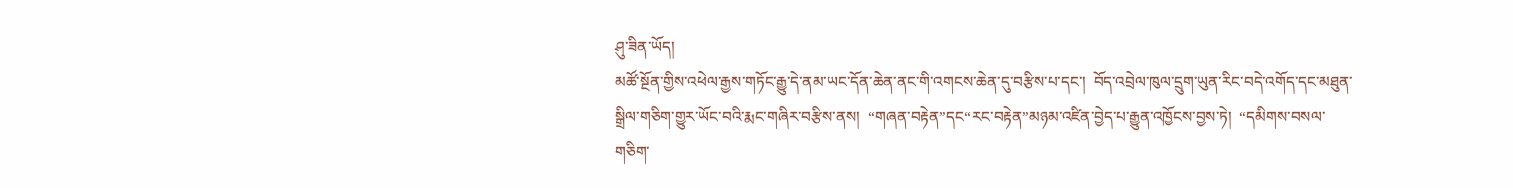ཤུ་ཟིན་ཡོད།
མཚོ་སྔོན་གྱིས་འཕེལ་རྒྱས་གཏོང་རྒྱུ་དེ་ནམ་ཡང་དོན་ཆེན་ནང་གི་འགངས་ཆེན་དུ་བརྩིས་པ་དང་།  བོད་འབྲེལ་ཁུལ་དྲུག་ཡུན་རིང་བདེ་འགོད་དང་མཐུན་སྒྲིལ་གཅིག་གྱུར་ཡོང་བའི་རྨང་གཞིར་བརྩིས་ནས།  “གཞན་བརྟེན”དང“རང་བརྟེན”མཉམ་འཛིན་བྱེད་པ་རྒྱུན་འཁྱོངས་བྱས་ཏེ།  “དམིགས་བསལ་གཅིག་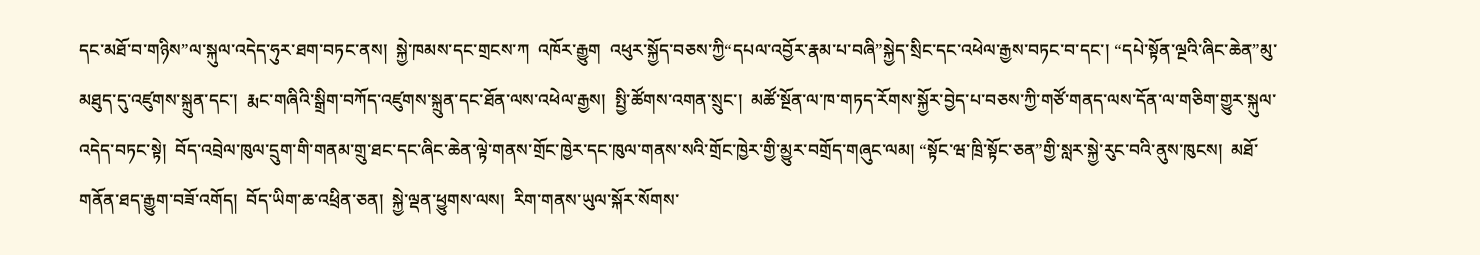དང་མཐོ་བ་གཉིས”ལ་སྐུལ་འདེད་ཧུར་ཐག་བཏང་ནས།  སྐྱེ་ཁམས་དང་གྲངས་ཀ  འཁོར་རྒྱུག  འཕུར་སྐྱོད་བཅས་ཀྱི“དཔལ་འབྱོར་རྣམ་པ་བཞི”སྐྱེད་སྲིང་དང་འཕེལ་རྒྱས་བཏང་བ་དང་། “དཔེ་སྟོན་ལྔའི་ཞིང་ཆེན”མུ་མཐུད་དུ་འཛུགས་སྐྲུན་དང་།  རྨང་གཞིའི་སྒྲིག་བཀོད་འཛུགས་སྐྲུན་དང་ཐོན་ལས་འཕེལ་རྒྱས།  སྤྱི་ཚོགས་འགན་སྲུང་།  མཚོ་སྔོན་ལ་ཁ་གཏད་རོགས་སྐྱོར་བྱེད་པ་བཅས་ཀྱི་གཙོ་གནད་ལས་དོན་ལ་གཅིག་གྱུར་སྐུལ་འདེད་བཏང་སྟེ།  བོད་འབྲེལ་ཁུལ་དྲུག་གི་གནམ་གྲུ་ཐང་དང་ཞིང་ཆེན་ལྟེ་གནས་གྲོང་ཁྱེར་དང་ཁུལ་གནས་སའི་གྲོང་ཁྱེར་གྱི་མྱུར་བགྲོད་གཞུང་ལམ། “སྟོང་ཝ་ཁྲི་སྟོང་ཅན”གྱི་སླར་སྐྱེ་རུང་བའི་ནུས་ཁུངས།  མཐོ་གནོན་ཐད་རྒྱུག་བཟོ་འགོད།  བོད་ཡིག་ཆ་འཕྲིན་ཅན།  སྐྱེ་ལྡན་ཕྱུགས་ལས།  རིག་གནས་ཡུལ་སྐོར་སོགས་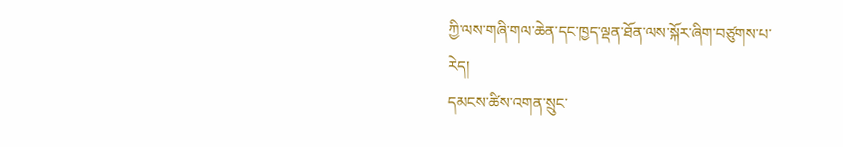ཀྱི་ལས་གཞི་གལ་ཆེན་དང་ཁྱད་ལྡན་ཐོན་ལས་སྐོར་ཞིག་བཙུགས་པ་རེད།
དམངས་ཚིས་འགན་སྲུང་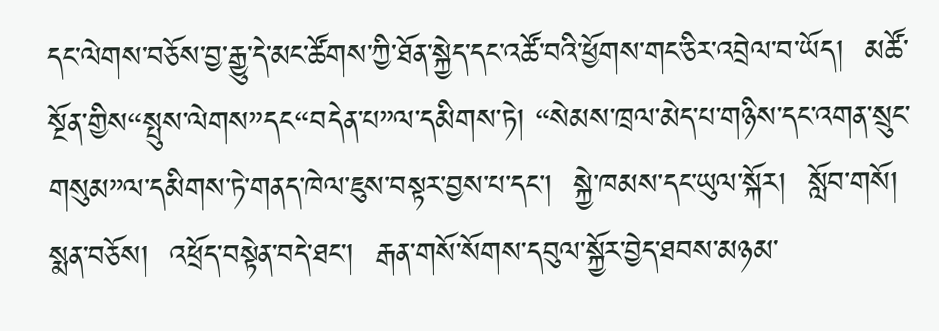དང་ལེགས་བཅོས་བྱ་རྒྱུ་དེ་མང་ཚོགས་ཀྱི་ཐོན་སྐྱེད་དང་འཚོ་བའི་ཕྱོགས་གང་ཅིར་འབྲེལ་བ་ཡོད།  མཚོ་སྔོན་གྱིས“སྤུས་ལེགས”དང“བདེན་པ”ལ་དམིགས་ཏེ། “སེམས་ཁྲལ་མེད་པ་གཉིས་དང་འགན་སྲུང་གསུམ”ལ་དམིགས་ཏེ་གནད་ཁེལ་ཇུས་བསྟར་བྱས་པ་དང་།  སྐྱེ་ཁམས་དང་ཡུལ་སྐོར།  སློབ་གསོ།  སྨན་བཅོས།  འཕྲོད་བསྟེན་བདེ་ཐང་།  རྒན་གསོ་སོགས་དབུལ་སྐྱོར་བྱེད་ཐབས་མཉམ་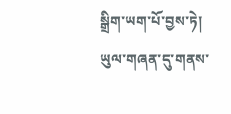སྒྲིག་ཡག་པོ་བྱས་ཏེ།  ཡུལ་གཞན་དུ་གནས་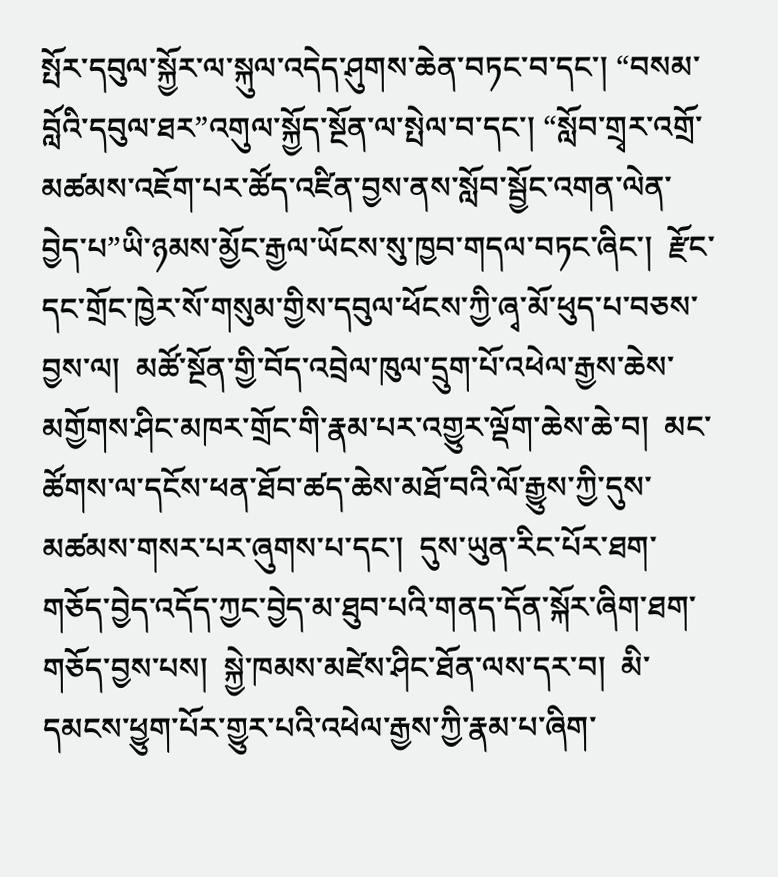སྤོར་དབུལ་སྐྱོར་ལ་སྐུལ་འདེད་ཤུགས་ཆེན་བཏང་བ་དང་། “བསམ་བློའི་དབུལ་ཐར”འགུལ་སྐྱོད་སྔོན་ལ་སྤེལ་བ་དང་། “སློབ་གྲྭར་འགྲོ་མཚམས་འཇོག་པར་ཚོད་འཛིན་བྱས་ནས་སློབ་སྦྱོང་འགན་ལེན་བྱེད་པ”ཡི་ཉམས་མྱོང་རྒྱལ་ཡོངས་སུ་ཁྱབ་གདལ་བཏང་ཞིང་།  རྫོང་དང་གྲོང་ཁྱེར་སོ་གསུམ་གྱིས་དབུལ་ཕོངས་ཀྱི་ཞྭ་མོ་ཕུད་པ་བཅས་བྱས་ལ།  མཚོ་སྔོན་གྱི་བོད་འབྲེལ་ཁུལ་དྲུག་པོ་འཕེལ་རྒྱས་ཆེས་མགྱོགས་ཤིང་མཁར་གྲོང་གི་རྣམ་པར་འགྱུར་ལྡོག་ཆེས་ཆེ་བ།  མང་ཚོགས་ལ་དངོས་ཕན་ཐོབ་ཚད་ཆེས་མཐོ་བའི་ལོ་རྒྱུས་ཀྱི་དུས་མཚམས་གསར་པར་ཞུགས་པ་དང་།  དུས་ཡུན་རིང་པོར་ཐག་གཅོད་བྱེད་འདོད་ཀྱང་བྱེད་མ་ཐུབ་པའི་གནད་དོན་སྐོར་ཞིག་ཐག་གཅོད་བྱས་པས།  སྐྱེ་ཁམས་མཛེས་ཤིང་ཐོན་ལས་དར་བ།  མི་དམངས་ཕྱུག་པོར་གྱུར་པའི་འཕེལ་རྒྱས་ཀྱི་རྣམ་པ་ཞིག་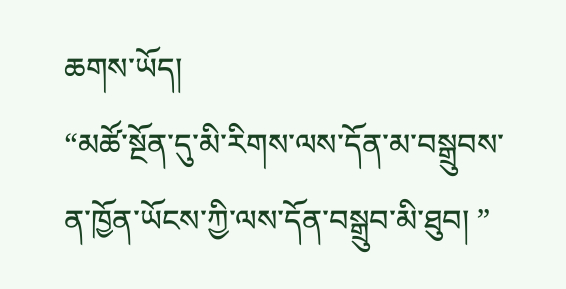ཆགས་ཡོད།
“མཚོ་སྔོན་དུ་མི་རིགས་ལས་དོན་མ་བསྒྲུབས་ན་ཁྱོན་ཡོངས་ཀྱི་ལས་དོན་བསྒྲུབ་མི་ཐུབ། ”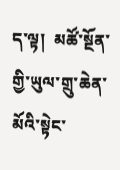ད་ལྟ།  མཚོ་སྔོན་གྱི་ཡུལ་གྲུ་ཆེན་མོའི་སྟེང་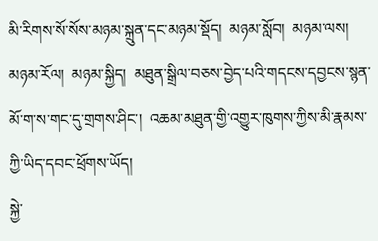མི་རིགས་སོ་སོས་མཉམ་སྐྲུན་དང་མཉམ་སྡོད།  མཉམ་སློབ།  མཉམ་ལས།  མཉམ་རོལ།  མཉམ་སྐྱིད།  མཐུན་སྒྲིལ་བཅས་བྱེད་པའི་གདངས་དབྱངས་སྙན་མོ་ག་ས་གང་དུ་གྲགས་ཤིང་།  འཆམ་མཐུན་གྱི་འགྱུར་ཁུགས་ཀྱིས་མི་རྣམས་ཀྱི་ཡིད་དབང་ཕྲོགས་ཡོད།
སྐྱེ་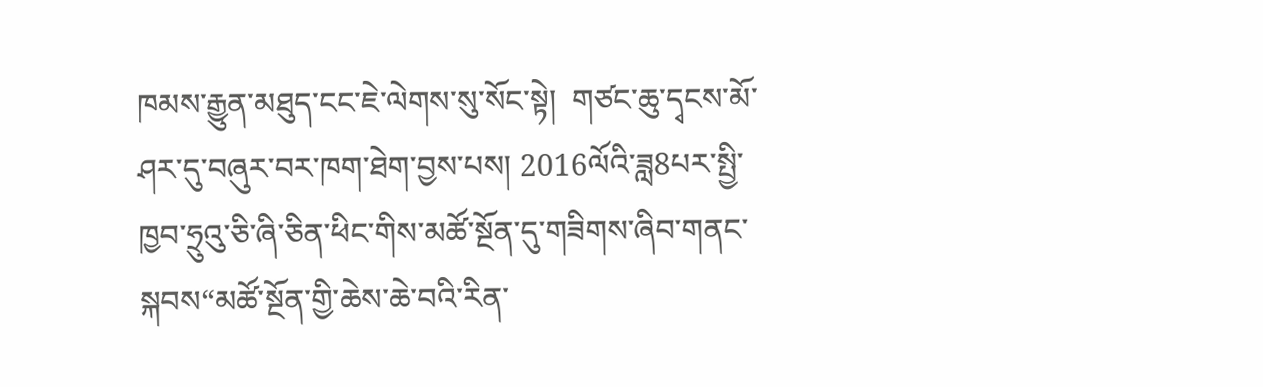ཁམས་རྒྱུན་མཐུད་ངང་ཇེ་ལེགས་སུ་སོང་སྟེ།  གཙང་ཆུ་དྭངས་མོ་ཤར་དུ་བཞུར་བར་ཁག་ཐེག་བྱས་པས། 2016ལོའི་ཟླ8པར་སྤྱི་ཁྱབ་ཧྲུའུ་ཅི་ཞི་ཅིན་ཕིང་གིས་མཚོ་སྔོན་དུ་གཟིགས་ཞིབ་གནང་སྐབས“མཚོ་སྔོན་གྱི་ཆེས་ཆེ་བའི་རིན་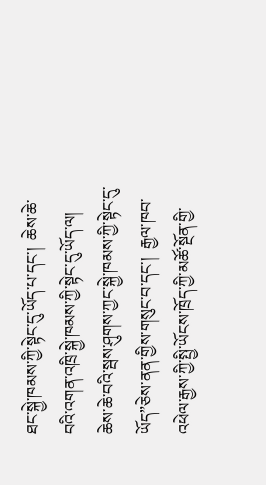ཐང་སྐྱེ་ཁམས་ཀྱི་སྟེང་དུ་ཡོད་པ་དང་།  ཆེས་ཆེ་བའི་འགན་འཁྲི་སྐྱེ་ཁམས་ཀྱི་སྟེང་དུ་ཡོད་ལ།  ཆེས་ཆེ་བའི་སྦས་ཤུགས་ཀྱང་སྐྱེ་ཁམས་ཀྱི་སྟེང་དུ་ཡོད”ཅེས་ནན་གྱིས་གསུང་བ་དང་།  རྒྱལ་ཁབ་འཕེལ་རྒྱས་ཀྱི་སྤྱི་ཡོངས་ཁྲོད་ཀྱི་མཚོ་སྔོན་གྱི་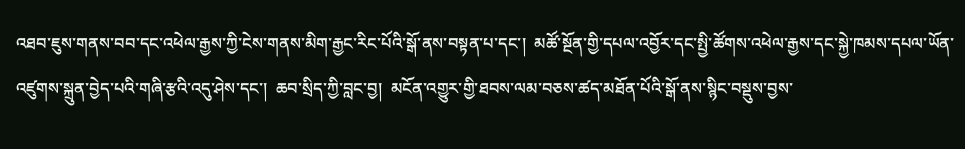འཐབ་ཇུས་གནས་བབ་དང་འཕེལ་རྒྱས་ཀྱི་ངེས་གནས་མིག་རྒྱང་རིང་པོའི་སྒོ་ནས་བསྟན་པ་དང་།  མཚོ་སྔོན་གྱི་དཔལ་འབྱོར་དང་སྤྱི་ཚོགས་འཕེལ་རྒྱས་དང་སྐྱེ་ཁམས་དཔལ་ཡོན་འཛུགས་སྐྲུན་བྱེད་པའི་གཞི་རྩའི་འདུ་ཤེས་དང་།  ཆབ་སྲིད་ཀྱི་བླང་བྱ།  མངོན་འགྱུར་གྱི་ཐབས་ལམ་བཅས་ཚད་མཐོན་པོའི་སྒོ་ནས་སྙིང་བསྡུས་བྱས་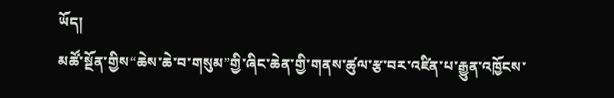ཡོད།
མཚོ་སྔོན་གྱིས“ཆེས་ཆེ་བ་གསུམ”གྱི་ཞིང་ཆེན་གྱི་གནས་ཚུལ་རྩ་བར་འཛིན་པ་རྒྱུན་འཁྱོངས་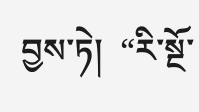བྱས་ཏེ།  “རི་སྔོ་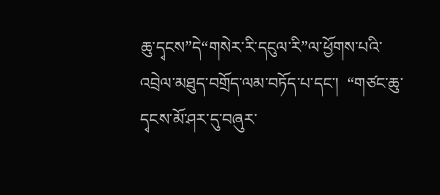ཆུ་དྭངས”དེ“གསེར་རི་དངུལ་རི”ལ་ཕྱོགས་པའི་འབྲེལ་མཐུད་བགྲོད་ལམ་བཏོད་པ་དང་།  “གཙང་ཆུ་དྭངས་མོ་ཤར་དུ་བཞུར་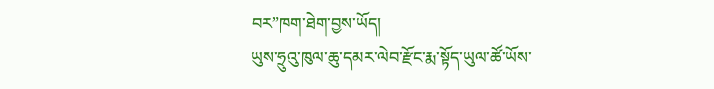བར”ཁག་ཐེག་བྱས་ཡོད།
ཡུས་ཧྲུའུ་ཁུལ་ཆུ་དམར་ལེབ་རྫོང་རྨ་སྟོད་ཡུལ་ཚོ་ཡོས་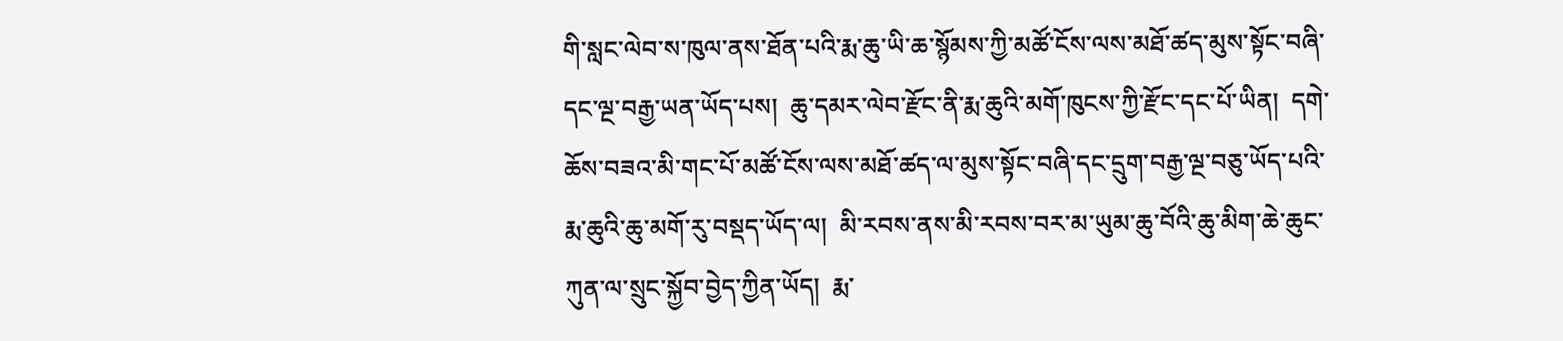གི་སླང་ལེབ་ས་ཁུལ་ནས་ཐོན་པའི་རྨ་ཆུ་ཡི་ཆ་སྙོམས་ཀྱི་མཚོ་ངོས་ལས་མཐོ་ཚད་མུས་སྟོང་བཞི་དང་ལྔ་བརྒྱ་ཡན་ཡོད་པས།  ཆུ་དམར་ལེབ་རྫོང་ནི་རྨ་ཆུའི་མགོ་ཁུངས་ཀྱི་རྫོང་དང་པོ་ཡིན།  དགེ་ཆོས་བཟའ་མི་གང་པོ་མཚོ་ངོས་ལས་མཐོ་ཚད་ལ་མུས་སྟོང་བཞི་དང་དྲུག་བརྒྱ་ལྔ་བཅུ་ཡོད་པའི་རྨ་ཆུའི་ཆུ་མགོ་རུ་བསྡད་ཡོད་ལ།  མི་རབས་ནས་མི་རབས་བར་མ་ཡུམ་ཆུ་བོའི་ཆུ་མིག་ཆེ་ཆུང་ཀུན་ལ་སྲུང་སྐྱོབ་བྱེད་ཀྱིན་ཡོད།  རྨ་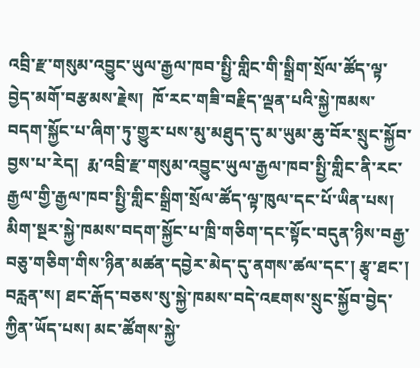འབྲི་རྫ་གསུམ་འབྱུང་ཡུལ་རྒྱལ་ཁབ་སྤྱི་གླིང་གི་སྒྲིག་སྲོལ་ཚོད་ལྟ་བྱེད་མགོ་བརྩམས་རྗེས།  ཁོ་རང་གཟི་བརྗིད་ལྡན་པའི་སྐྱེ་ཁམས་བདག་སྐྱོང་པ་ཞིག་ཏུ་གྱུར་པས་མུ་མཐུད་དུ་མ་ཡུམ་ཆུ་བོར་སྲུང་སྐྱོབ་བྱས་པ་རེད།  རྨ་འབྲི་རྫ་གསུམ་འབྱུང་ཡུལ་རྒྱལ་ཁབ་སྤྱི་གླིང་ནི་རང་རྒྱལ་གྱི་རྒྱལ་ཁབ་སྤྱི་གླིང་སྒྲིག་སྲོལ་ཚོད་ལྟ་ཁུལ་དང་པོ་ཡིན་པས། མིག་སྔར་སྐྱེ་ཁམས་བདག་སྐྱོང་པ་ཁྲི་གཅིག་དང་སྟོང་བདུན་ཉིས་བརྒྱ་བཅུ་གཅིག་གིས་ཉིན་མཚན་དབྱེར་མེད་དུ་ནགས་ཚལ་དང་། རྩྭ་ཐང་། བརླན་ས། ཐང་རྒོད་བཅས་སུ་སྐྱེ་ཁམས་བདེ་འཇགས་སྲུང་སྐྱོབ་བྱེད་ཀྱིན་ཡོད་པས། མང་ཚོགས་སྐྱེ་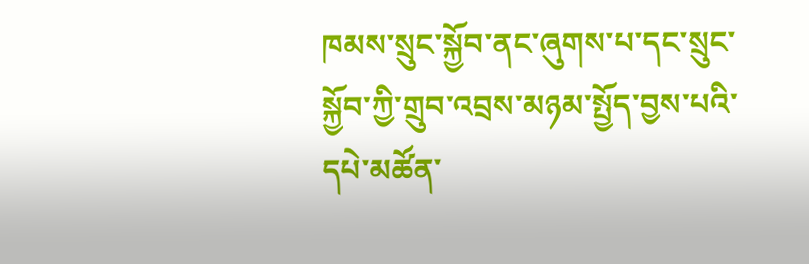ཁམས་སྲུང་སྐྱོབ་ནང་ཞུགས་པ་དང་སྲུང་སྐྱོབ་ཀྱི་གྲུབ་འབྲས་མཉམ་སྤྱོད་བྱས་པའི་དཔེ་མཚོན་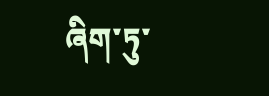ཞིག་ཏུ་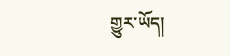གྱུར་ཡོད།